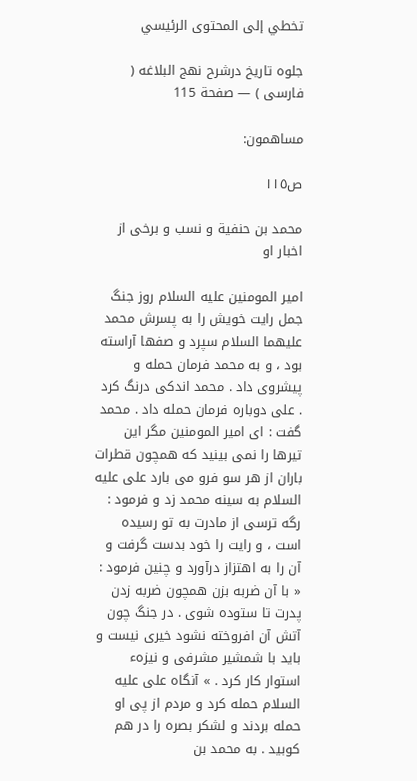تخطي إلى المحتوى الرئيسي

جلوه تاريخ درشرح نهج البلاغه ( فارسى ) — صفحة 115

مساهمون:

ص١١٥

محمد بن حنفية و نسب و برخى از اخبار او

امير المومنين عليه السلام روز جنگ جمل رايت خويش را به پسرش محمد عليهما السلام سپرد و صفها آراسته بود ، و به محمد فرمان حمله و پيشروى داد . محمد اندكى درنگ كرد . على دوباره فرمان حمله داد . محمد گفت : اى امير المومنين مگر اين تيرها را نمى بينيد كه همچون قطرات باران از هر سو فرو مى بارد على عليه السلام به سينه محمد زد و فرمود : رگه ترسى از مادرت به تو رسيده است ، و رايت را خود بدست گرفت و آن را به اهتزاز درآورد و چنين فرمود : « با آن ضربه بزن همچون ضربه زدن پدرت تا ستوده شوى . در جنگ چون آتش آن افروخته نشود خيرى نيست و بايد با شمشير مشرفى و نيزهء استوار كار كرد . » آنگاه على عليه السلام حمله كرد و مردم از پى او حمله بردند و لشكر بصره را در هم كوبيد . به محمد بن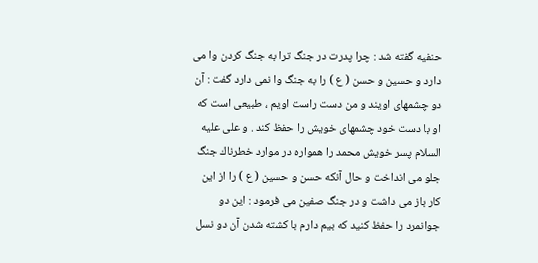حنفيه گفته شد : چرا پدرت در جنگ ترا به جنگ كردن وا مى دارد و حسين و حسن ( ع ) را به جنگ وا نمى دارد گفت : آن دو چشمهاى اويند و من دست راست اويم ، طبيعى است كه او با دست خود چشمهاى خويش را حفظ كند . و على عليه السلام پسر خويش محمد را همواره در موارد خطرناك جنگ جلو مى انداخت و حال آنكه حسن و حسين ( ع ) را از اين كار باز مى داشت و در جنگ صفين مى فرمود : اين دو جوانمرد را حفظ كنيد كه بيم دارم با كشته شدن آن دو نسل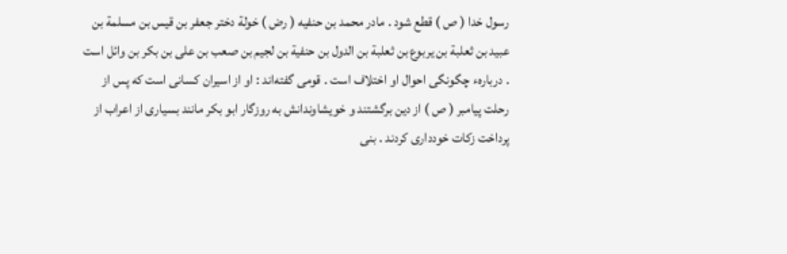رسول خدا ( ص ) قطع شود . مادر محمد بن حنفيه ( رض ) خولة دختر جعفر بن قيس بن مسلمة بن عبيد بن ثعلبة بن يربوع بن ثعلبة بن الدول بن حنفية بن لجيم بن صعب بن على بن بكر بن وائل است . دربارهء چگونگى احوال او اختلاف است . قومى گفته‌اند : او از اسيران كسانى است كه پس از رحلت پيامبر ( ص ) از دين برگشتند و خويشاوندانش به روزگار ابو بكر مانند بسيارى از اعراب از پرداخت زكات خوددارى كردند . بنى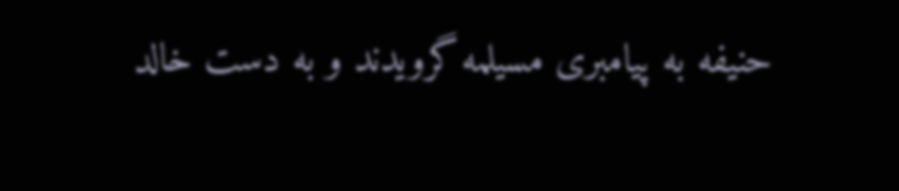حنيفه به پيامبرى مسيلمه گرويدند و به دست خالد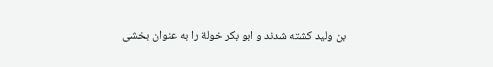بن وليد كشته شدند و ابو بكر خولة را به عنوان بخشى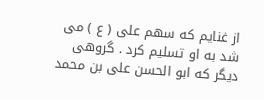از غنايم كه سهم على ( ع ) مى شد به او تسليم كرد . گروهى ديگر كه ابو الحسن على بن محمد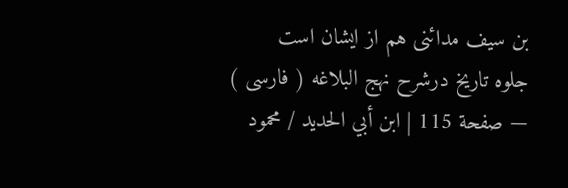بن سيف مدائنى هم از ايشان است
جلوه تاريخ درشرح نهج البلاغه ( فارسى ) — صفحة 115 | ابن أبي الحديد / محمود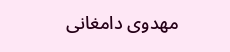مهدوى دامغانى